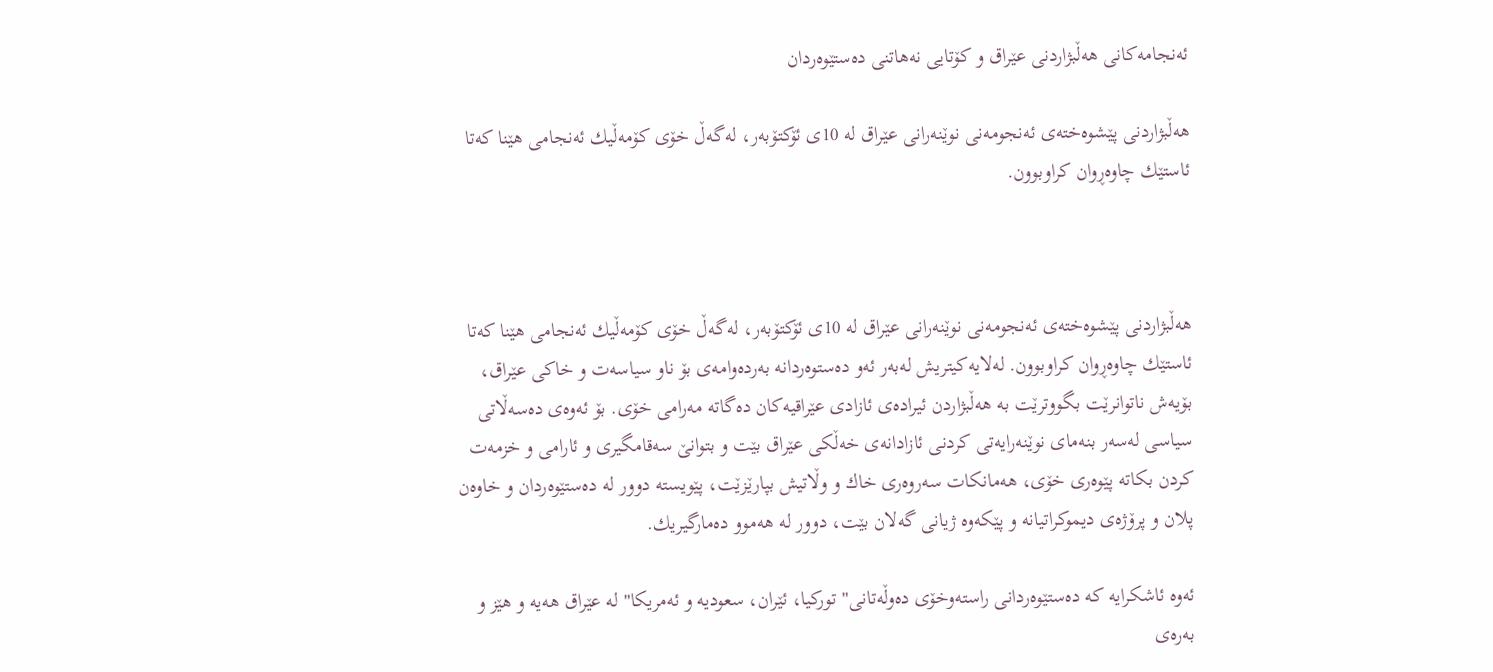ئه‌نجامه‌كانی هه‌ڵبژاردنی عێراق و كۆتایی نه‌هاتنی ده‌ستێوه‌ردان

هه‌ڵبژاردنی پێشوه‌خته‌ی ئه‌نجومه‌نی نوێنه‌رانی عێراق له‌ 10ی ئۆكتۆبه‌ر، له‌گه‌ڵ خۆی كۆمه‌ڵیك ئه‌نجامی هێنا كه‌تا ئاستێك چاوه‌ڕوان كراوبوون.



هه‌ڵبژاردنی پێشوه‌خته‌ی ئه‌نجومه‌نی نوێنه‌رانی عێراق له‌ 10ی ئۆكتۆبه‌ر، له‌گه‌ڵ خۆی كۆمه‌ڵیك ئه‌نجامی هێنا كه‌تا ئاستێك چاوه‌ڕوان كراوبوون. له‌لایه‌كیتریش له‌به‌ر ئه‌و ده‌ستوه‌ردانه‌ به‌رده‌وامه‌ی بۆ ناو سیاسه‌ت و خاكی عێراق، بۆیه‌ش نا‌توانرێت بگووترێت به‌ هه‌ڵبژاردن ئیراده‌ی ئازادی عێراقیه‌كان ده‌گاته‌ مه‌رامی خۆی. بۆ ئه‌وه‌ی ده‌سه‌ڵاتی سیاسی له‌سه‌ر بنه‌مای نوێنه‌رایه‌تی كردنی ئازادانه‌ی خه‌ڵكی عێراق بێت و بتوانێ سه‌قامگیری و ئارامی و خزمه‌ت كردن بكاته‌ پێوه‌ری خۆی، هه‌مانكات سه‌روه‌ری خاك و وڵاتیش بپارێزێت، پێویسته‌ دوور له‌ ده‌ستێوه‌ردان و خاوه‌ن پلان و پرۆژه‌ی دیموكراتیانه‌ و پێكه‌وه‌ ژیانی گه‌لان بێت، دوور له‌ هه‌موو ده‌مارگیریك.

ئه‌وه‌ ئاشكرایه‌ كه‌ ده‌ستێوه‌ردانی راسته‌وخۆی ده‌وڵه‌تانی" توركیا، ئێران، سعودیه‌ و ئه‌مریكا" له‌ عێراق هه‌یه‌ و هێز و به‌ره‌ی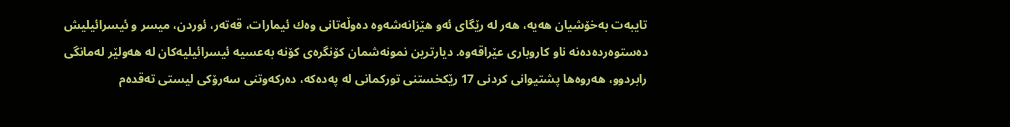تایبه‌ت به‌خۆشیان هه‌یه‌، هه‌ر له‌ رێگای ئه‌و هێزانه‌شه‌وه‌ ده‌وڵه‌تانی وه‌ك ئیمارات، قه‌ته‌ر، ئوردن، میسر و ئیسرائیلیش ده‌ستوه‌رده‌ده‌نه‌ ناو كاروباری عێراقه‌وه‌. دیارترین نمونه‌شمان كۆنگره‌ی كۆنه‌ به‌عسیه‌ ئیسرائیلیه‌كان له‌ هه‌ولێر له‌مانگی رابردوو، هه‌روه‌ها پشتیوانی كردنی 17 رێكخستنی توركمانی له‌ په‌ده‌كه‌، ده‌ركه‌وتنی سه‌رۆكی لیستی ته‌قده‌م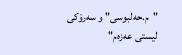"م.حه‌لبوسی" و سه‌رۆكی لیستی عه‌زه‌م"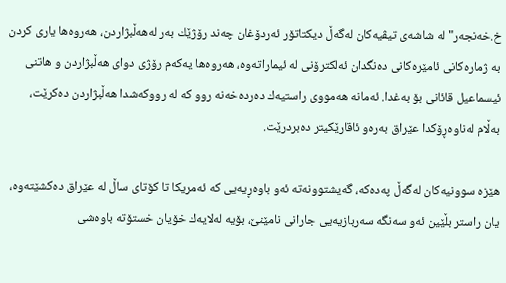خ.خه‌نجه‌ر" له‌ شاشه‌ی تیڤیه‌كان له‌گه‌ڵ دیكتاتۆر ئه‌ردۆغان چه‌ند رۆژێك به‌ر له‌هه‌ڵبژاردن، هه‌روه‌ها یاری كردن به‌ ژماره‌كانی ئامێره‌كانی ده‌نگدان ئه‌لكترۆنی له‌ ئیماراته‌وه، هه‌روه‌ها یه‌كه‌م رۆژی دوای هه‌ڵبژاردن و هاتنی ئیسماعیل قائانی بۆ به‌غدا. ئه‌مانه‌ هه‌مووی راستیه‌ك ده‌رده‌خه‌نه‌ روو كه‌ له‌ رووكه‌شدا هه‌ڵبژاردن ده‌كرێت، به‌ڵام له‌ناوه‌ڕۆكدا عێراق به‌ره‌و ئاقارێكیتر ده‌بردرێت.

هێزه‌ سوونیه‌كان له‌گه‌ڵ په‌ده‌كه‌، گه‌یشتوونه‌ته‌ ئه‌و باوه‌ڕیه‌یی كه‌ ئه‌مریكا تا كۆتای ساڵ له‌ عێراق ده‌كشێته‌وه‌، یان راستر بڵێین ئه‌و سه‌نگه‌ سه‌ربازیه‌یی جارانی نامێنێ، بۆیه‌ له‌لایه‌ك خۆیان خستۆته‌ باوه‌شی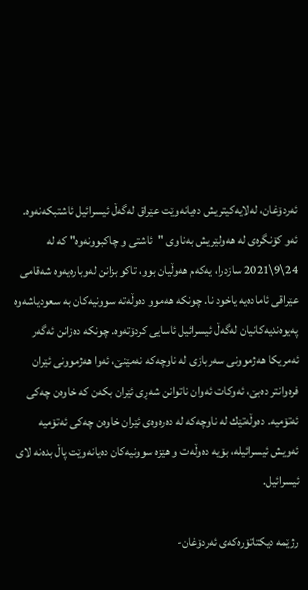ئه‌ردۆغان، له‌لایه‌كیتریش ده‌یانه‌وێت عێراق له‌گه‌ڵ ئیسرائیل ئاشتبكه‌نه‌وه‌. ئه‌و كۆنگره‌ی له‌ هه‌ولێریش به‌ناوی "ئاشتی و چاكبوونه‌وه‌" كه‌ له‌ 24\9\2021 سازدرا، یه‌كه‌م هه‌وڵیان بوو، تاكو بزانن له‌وباره‌یه‌وه‌ شه‌قامی عێراقی ئاماده‌یه‌ یاخود نا. چونكه‌ هه‌موو ده‌وڵه‌ته‌ سوونیه‌كان به‌ سعودیاشه‌وه‌ په‌یوه‌ندیه‌كانیان له‌گه‌ڵ ئیسرائیل ئاسایی كردۆته‌وه‌. چونكه‌ ده‌زانن ئه‌گه‌ر ئه‌مریكا هه‌ژموونی سه‌ربازی له‌ ناوچه‌كه‌ نه‌مێنێ، ئه‌وا هه‌ژموونی ئێران فره‌وانتر ده‌بێ، ئه‌وكات ئه‌وان ناتوانن شه‌ڕی ئێران بكه‌ن كه‌ خاوه‌ن چه‌كی ئه‌تۆمیه‌. ده‌وڵه‌تێك له‌ ناوچه‌كه‌ له‌ ده‌ره‌وه‌ی ئێران خاوه‌ن چه‌كی ئه‌تۆمیه‌ ئه‌ویش ئیسرائیله‌، بۆیه‌ ده‌وڵه‌ت و هێزه‌ سوونیه‌كان ده‌یانه‌وێت پاڵ بده‌نه‌ لای ئیسرائیل.

رژێمه‌ دیكتاتۆره‌كه‌ی ئه‌ردۆغان-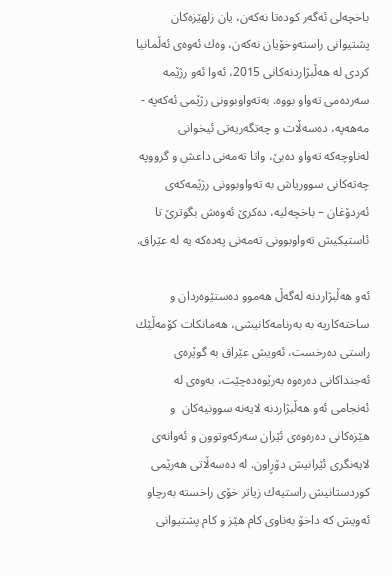باخچه‌لی ئه‌گه‌ر كوده‌تا نه‌كه‌ن، یان زلهێزه‌كان پشتیوانی راسته‌وخۆیان نه‌كه‌ن، وه‌ك ئه‌وه‌ی ئه‌ڵمانیا كردی له‌ هه‌ڵبژاردنه‌كانی 2015، ئه‌وا ئه‌و رژێمه‌ سه‌رده‌می ته‌واو بووه‌. به‌ته‌واوبوونی رژێمی ئه‌كه‌په‌ - مه‌هه‌په‌، ده‌سه‌ڵات و چه‌تگه‌ریه‌تی ئیخوانی له‌ناوچه‌كه‌ ته‌واو ده‌بێ، واتا ته‌مه‌نی داعش و گرووپه‌ چه‌ته‌كانی سووریاش به‌ ته‌واوبوونی رژێمه‌كه‌ی ئه‌ردۆغان – باخچه‌لیه‌، ده‌كرێ ئه‌وه‌ش بگوترێ تا ئاستیكیش ته‌واوبوونی ته‌مه‌نی په‌ده‌كه‌ یه‌ له‌ عێراق.

ئه‌و هه‌ڵبژاردنه‌ له‌گه‌ڵ هه‌موو ده‌ستێوه‌ردان و ساخته‌كاریه‌ به‌ به‌رنامه‌كانیشی، هه‌مانكات كۆمه‌ڵێك راستی ده‌رخست، ئه‌ویش عێراق به‌ گوێره‌ی ئه‌جنداكانی ده‌ره‌وه‌ به‌رێوه‌ده‌چێت، به‌وه‌ی له‌ ئه‌نجامی ئه‌و هه‌ڵبژاردنه‌ لایه‌نه‌ سوونیه‌كان  و هێزه‌كانی ده‌ره‌وه‌ی ئێران سه‌ركه‌وتوون و ئه‌وانه‌ی لایه‌نگری ئێرانیش دۆڕاون. له‌ ده‌سه‌ڵاتی هه‌رێمی كوردستانیش راستیه‌ك زیاتر خۆی راخسته‌ به‌رچاو ئه‌ویش كه‌ داخۆ به‌ناوی كام هێز و كام پشتیوانی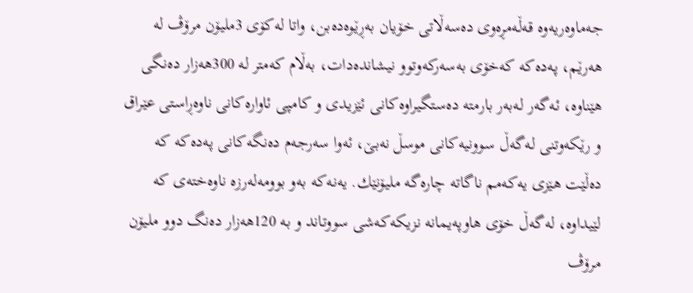جه‌ماوه‌ریه‌وه‌ قه‌ڵه‌مڕه‌وی ده‌سه‌ڵاتی خۆیان به‌ڕێوه‌ده‌بن، واتا له‌كۆی 3ملیۆن مرۆڤ له‌ هه‌رێم، په‌ده‌كه‌ كه‌خۆی به‌سه‌ركه‌وتوو نیشانده‌دات، به‌ڵام كه‌متر له‌ 300هه‌زار ده‌نگی هێناوه‌، ئه‌گه‌ر له‌به‌ر بارمته‌ ده‌ستگیراوه‌كانی ئێزیدی و كامپی ئاواره‌كانی ناوه‌ڕاستی عێراق و رێكه‌وتنی له‌گه‌ڵ سوونیه‌كانی موسڵ نه‌بێ، ئه‌وا سه‌رجه‌م ده‌نگه‌كانی په‌ده‌كه‌ كه‌ ده‌ڵێت هێزی یه‌كه‌مم ناگاته‌ چاره‌گه‌ ملیۆنێك. یه‌نه‌كه‌ به‌و بوومه‌له‌رزه‌ ناوه‌خته‌ی كه‌ لێیداوه‌، له‌گه‌ڵ خۆی هاوپه‌یمانه‌ نزیكه‌كه‌شی سووتاند و به‌ 120هه‌زار ده‌نگ دوو ملیۆن مرۆڤ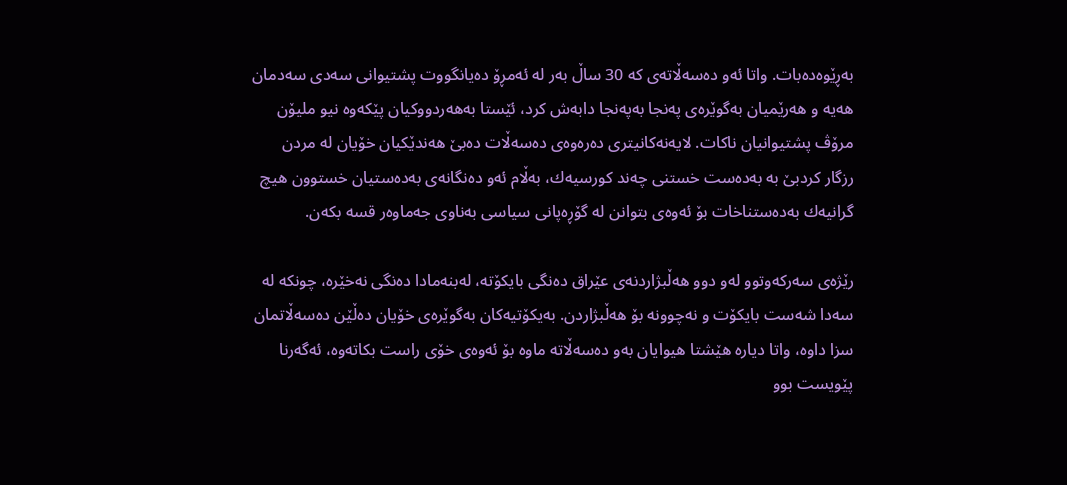به‌ڕێوه‌ده‌بات. واتا ئه‌و ده‌سه‌ڵاته‌ی كه‌ 30 ساڵ به‌ر له‌ ئه‌مڕۆ ده‌یانگووت پشتیوانی سه‌دی سه‌دمان هه‌یه‌ و هه‌رێمیان به‌گوێره‌ی په‌نجا به‌په‌نجا دابه‌ش كرد، ئێستا به‌هه‌ردووكیان پێكه‌وه‌ نیو ملیۆن مرۆڤ پشتیوانیان ناكات. لایه‌نه‌كانیتری ده‌ره‌وه‌ی ده‌سه‌ڵات ده‌بێ هه‌ندێكیان خۆیان له‌ مردن رزگار كردبێ به‌ به‌ده‌ست خستنی چه‌ند كورسیه‌ك، به‌ڵام ئه‌و ده‌نگانه‌ی به‌ده‌ستیان خستوون هیچ گرانیه‌ك به‌ده‌ستناخات بۆ ئه‌وه‌ی بتوانن له‌ گۆڕه‌پانی سیاسی به‌ناوی جه‌ماوه‌ر قسه‌ بكه‌ن.

رێژه‌ی سه‌ركه‌وتوو له‌و دوو هه‌ڵبژاردنه‌ی عێراق ده‌نگی بایكۆته‌، له‌بنه‌مادا ده‌نگی نه‌خێره‌، چونكه‌ له‌ سه‌دا شه‌ست بایكۆت و نه‌چوونه‌ بۆ هه‌ڵبژاردن. به‌یكۆتیه‌كان به‌گوێره‌ی خۆیان ده‌ڵێن ده‌سه‌ڵاتمان سزا داوه‌‌، واتا دیاره‌ هێشتا هیوایان به‌و ده‌سه‌ڵاته‌ ماوه‌ بۆ ئه‌وه‌ی خۆی راست بكاته‌وه‌، ئه‌گه‌رنا پێویست بوو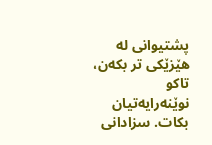پشتیوانی له‌ هێزێكی تر بكه‌ن، تاكو نوێنه‌رایه‌تیان بكات. سزادانی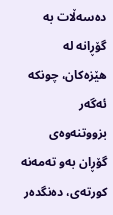ده‌سه‌ڵات به‌ گۆڕانه‌ له‌ هێزه‌كان، چونكه‌ ئه‌گه‌ر بزووتنه‌وه‌ی گۆڕان به‌و ته‌مه‌نه‌ كورته‌ی، ده‌نگده‌ر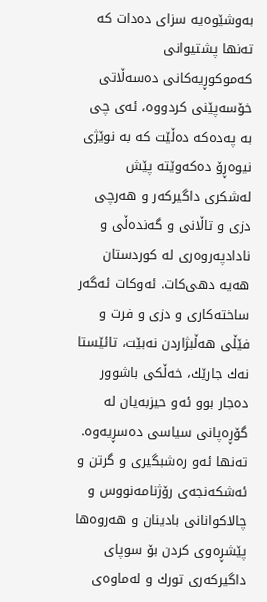به‌وشێوه‌یه‌ سزای ده‌دات كه‌ ته‌نها پشتیوانی كه‌موكوڕیه‌كانی ده‌سه‌ڵاتی خۆسه‌پێنی كردووه‌، ئه‌ی چی به‌ په‌ده‌كه‌ ده‌ڵێت كه‌ به‌ نوێژی نیوه‌ڕۆ ده‌كه‌وێته‌ پێش له‌شكری داگیركه‌ر و هه‌رچی دزی و تاڵانی و گه‌نده‌ڵی و نادادپه‌روه‌ری له‌ كوردستان هه‌یه‌ دهی‌كات. ئه‌وكات ئه‌گه‌ر سا‌خته‌كاری و دزی و فرت و فێڵی هه‌ڵبژاردن نه‌بێت، تائێستا نه‌ك جارێك، خه‌ڵكی باشوور ده‌جار بوو ئه‌و حیزبه‌یان له‌ گۆڕه‌پانی سیاسی ده‌سڕیه‌وه‌. ته‌نها ئه‌و ره‌شبگیری و گرتن و ئه‌شكه‌نجه‌ی رۆژنامه‌نووس و چالاكوانانی بادینان و هه‌روه‌ها پێشڕه‌وی كردن بۆ سوپای داگیركه‌ری تورك و له‌ماوه‌ی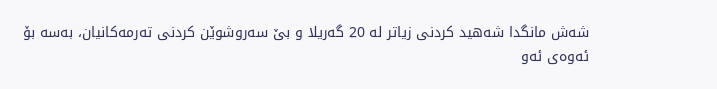شه‌ش مانگدا شه‌هید كردنی زیاتر له‌ 20 گه‌ریلا و بێ سه‌روشوێن كردنی ته‌رمه‌كانیان، به‌سه‌ بۆ ئه‌وه‌ی ئه‌و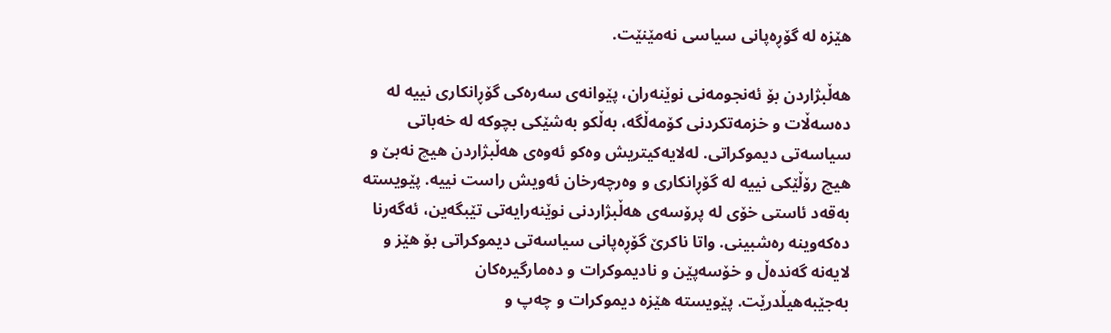هێزه‌ له‌ گۆڕه‌پانی سیاسی نه‌مێنێت.

هه‌ڵبژاردن بۆ ئه‌نجومه‌نی نوێنه‌ران، پێوانه‌ی سه‌ره‌كی گۆڕانكاری نییه‌ له‌ ده‌سه‌ڵات و خزمه‌تكردنی كۆمه‌ڵگه‌، به‌ڵكو به‌شێكی بچوكه‌ له‌ خه‌باتی سیاسه‌تی دیموكراتی. له‌لایه‌كیتریش وه‌كو ئه‌وه‌ی هه‌ڵبژاردن هیچ نه‌بێ و هیچ رۆڵێكی نییه‌ له‌ گۆڕانكاری و وه‌رچه‌رخان ئه‌ویش راست نییه‌. پێویسته‌ به‌قه‌د ئاستی خۆی له‌ پرۆسه‌ی هه‌ڵبژاردنی نوێنه‌رایه‌تی‌ تێبگه‌ین، ئه‌گه‌رنا ده‌كه‌وینه‌ ره‌شبینی. واتا ناكرێ گۆڕه‌پانی سیاسه‌تی دیموكراتی بۆ هێز و لایه‌نه‌ گه‌نده‌ڵ و خۆسه‌پێن و نادیموكرات و ده‌مارگیره‌كان به‌جێبه‌هیڵدرێت. پێویسته‌ هێزه‌ دیموكرات و چه‌پ و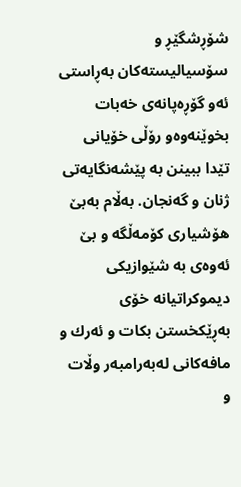شۆڕشگێڕ و سۆسیالیسته‌كان به‌ڕاستی ئه‌و گۆڕه‌پانه‌ی خه‌بات بخوێنه‌وه‌و رۆڵی خۆیانی تێدا ببینن به‌ پێشه‌نگایه‌تی ژنان و گه‌نجان. به‌ڵام به‌بێ هۆشیاری كۆمه‌ڵگه‌ و بێ ئه‌وه‌ی به‌ شێوازیكی دیموكراتیانه‌ خۆی به‌ڕێكخستن بكات و ئه‌رك و مافه‌كانی له‌به‌رامبه‌ر وڵات و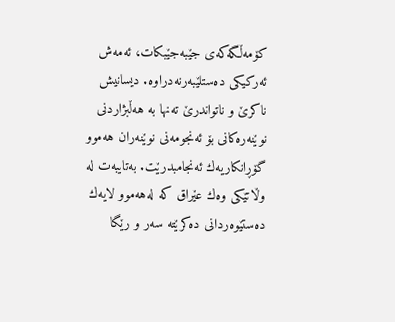كۆمه‌ڵگه‌كه‌ی جێبه‌جێبكات، ئه‌مه‌ش ئه‌ركیكی ده‌ستلێبه‌رنه‌دراوه‌. دیسانیش ناكرێ و ناتواندرێ ته‌نها به‌ هه‌ڵبژاردنی نوێنه‌ره‌كانی بۆ ئه‌نجومه‌نی نوێنه‌ران هه‌موو گۆڕانكاریه‌ك ئه‌نجامبدرێت. به‌تایبه‌ت له‌ وڵاتێكی وه‌ك عێراق كه‌ له‌هه‌موو لایه‌ك ده‌ستێوه‌ردانی ده‌كرێته‌ سه‌ر و رێگا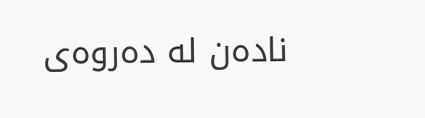ناده‌ن له‌ ده‌روه‌ی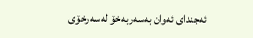ئه‌جندای ئه‌وان به‌سه‌ربه‌خۆ له‌سه‌رخۆی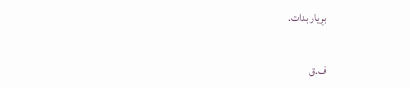بڕیار بدات.

ف.ق